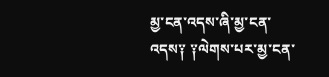མྱ་ངན་འདས་ཞི་མྱ་ངན་འདས༑ ༑ལེགས་པར་མྱ་ངན་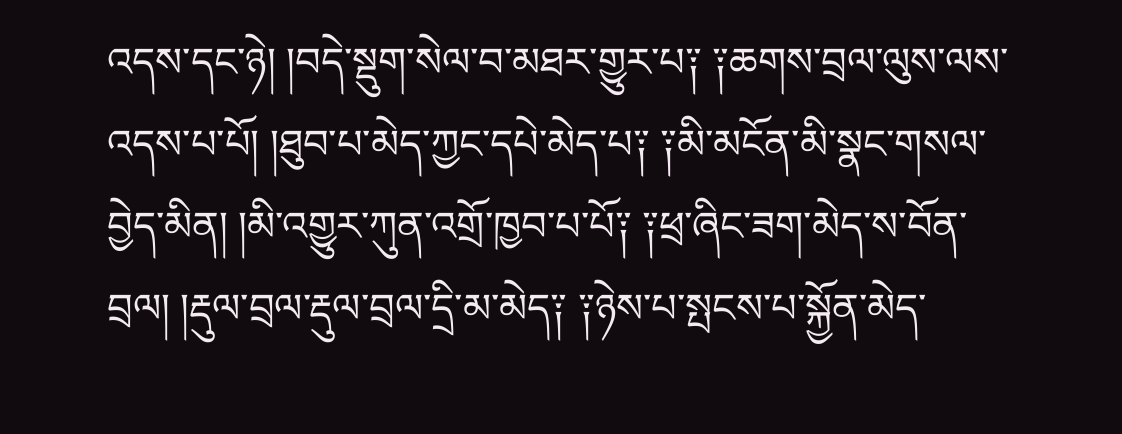འདས་དང་ཉེ། །བདེ་སྡུག་སེལ་བ་མཐར་གྱུར་པ༑ ༑ཆགས་བྲལ་ལུས་ལས་འདས་པ་པོ། །ཐུབ་པ་མེད་ཀྱང་དཔེ་མེད་པ༑ ༑མི་མངོན་མི་སྣང་གསལ་བྱེད་མིན། །མི་འགྱུར་ཀུན་འགྲོ་ཁྱབ་པ་པོ༑ ༑ཕྲ་ཞིང་ཟག་མེད་ས་བོན་བྲལ། །རྡུལ་བྲལ་རྡུལ་བྲལ་དྲི་མ་མེད༑ ༑ཉེས་པ་སྤངས་པ་སྐྱོན་མེད་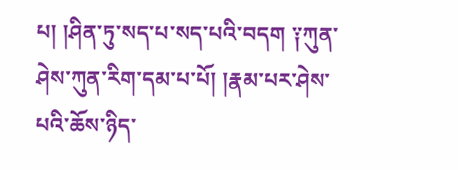པ། །ཤིན་ཏུ་སད་པ་སད་པའི་བདག ༑ཀུན་ཤེས་ཀུན་རིག་དམ་པ་པོ། །རྣམ་པར་ཤེས་པའི་ཆོས་ཉིད་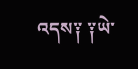འདས༑ ༑ཡེ་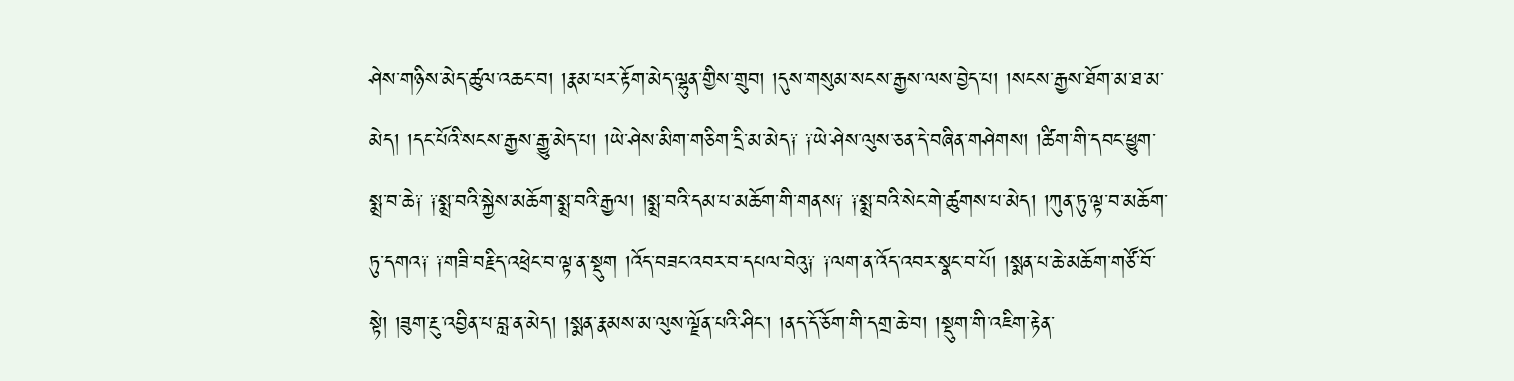ཤེས་གཉིས་མེད་ཚུལ་འཆང་བ། །རྣམ་པར་རྟོག་མེད་ལྷུན་གྱིས་གྲུབ། །དུས་གསུམ་སངས་རྒྱས་ལས་བྱེད་པ། །སངས་རྒྱས་ཐོག་མ་ཐ་མ་མེད། །དང་པོའི་སངས་རྒྱས་རྒྱུ་མེད་པ། །ཡེ་ཤེས་མིག་གཅིག་དྲི་མ་མེད༑ ༑ཡེ་ཤེས་ལུས་ཅན་དེ་བཞིན་གཤེགས། །ཚིག་གི་དབང་ཕྱུག་སྨྲ་བ་ཆེ༑ ༑སྨྲ་བའི་སྐྱེས་མཆོག་སྨྲ་བའི་རྒྱལ། །སྨྲ་བའི་དམ་པ་མཆོག་གི་གནས༑ ༑སྨྲ་བའི་སེང་གེ་ཚུགས་པ་མེད། །ཀུན་ཏུ་ལྟ་བ་མཆོག་ཏུ་དགའ༑ ༑གཟི་བརྗིད་འཕྲེང་བ་ལྟ་ན་སྡུག །འོད་བཟང་འབར་བ་དཔལ་བེའུ༑ ༑ལག་ན་འོད་འབར་སྣང་བ་པོ། །སྨན་པ་ཆེ་མཆོག་གཙོ་བོ་སྟེ། །ཟུག་རྔུ་འབྱིན་པ་བླ་ན་མེད། །སྨན་རྣམས་མ་ལུས་ལྗོན་པའི་ཤིང་། །ནད་དོ་ཅོག་གི་དགྲ་ཆེ་བ། །སྡུག་གི་འཇིག་རྟེན་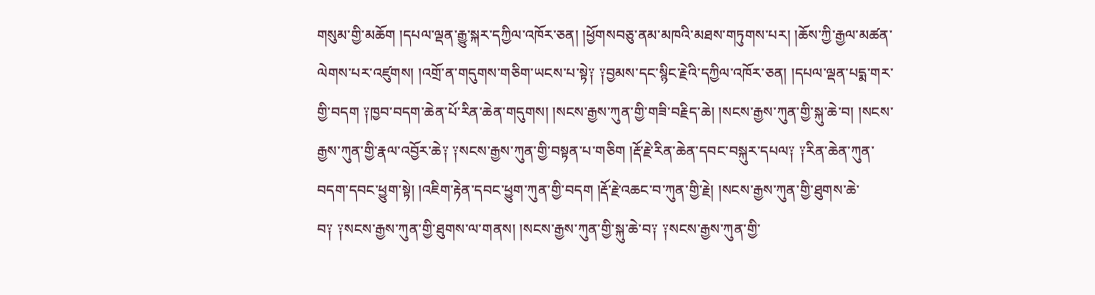གསུམ་གྱི་མཆོག །དཔལ་ལྡན་རྒྱུ་སྐར་དཀྱིལ་འཁོར་ཅན། །ཕྱོགསབཅུ་ནམ་མཁའི་མཐས་གཏུགས་པར། །ཆོས་ཀྱི་རྒྱལ་མཚན་ལེགས་པར་འཛུགས། །འགྲོ་ན་གདུགས་གཅིག་ཡངས་པ་སྟེ༑ ༑བྱམས་དང་སྙིང་རྗེའི་དཀྱིལ་འཁོར་ཅན། །དཔལ་ལྡན་པདྨ་གར་གྱི་བདག ༑ཁྱབ་བདག་ཆེན་པོ་རིན་ཆེན་གདུགས། །སངས་རྒྱས་ཀུན་གྱི་གཟི་བརྗིད་ཆེ། །སངས་རྒྱས་ཀུན་གྱི་སྐུ་ཆེ་བ། །སངས་རྒྱས་ཀུན་གྱི་རྣལ་འབྱོར་ཆེ༑ ༑སངས་རྒྱས་ཀུན་གྱི་བསྟན་པ་གཅིག །རྡོ་རྗེ་རིན་ཆེན་དབང་བསྐུར་དཔལ༑ ༑རིན་ཆེན་ཀུན་བདག་དབང་ཕྱུག་སྟེ། །འཇིག་རྟེན་དབང་ཕྱུག་ཀུན་གྱི་བདག །རྡོ་རྗེ་འཆང་བ་ཀུན་གྱི་རྗེ། །སངས་རྒྱས་ཀུན་གྱི་ཐུགས་ཆེ་བ༑ ༑སངས་རྒྱས་ཀུན་གྱི་ཐུགས་ལ་གནས། །སངས་རྒྱས་ཀུན་གྱི་སྐུ་ཆེ་བ༑ ༑སངས་རྒྱས་ཀུན་གྱི་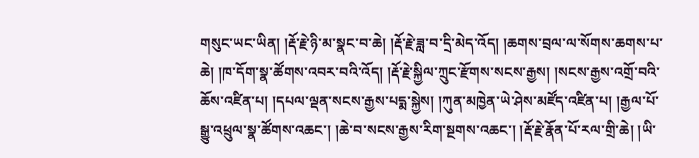གསུང་ཡང་ཡིན། །རྡོ་རྗེ་ཉི་མ་སྣང་བ་ཆེ། །རྡོ་རྗེ་ཟླ་བ་དྲི་མེད་འོད། །ཆགས་བྲལ་ལ་སོགས་ཆགས་པ་ཆེ། །ཁ་དོག་སྣ་ཚོགས་འབར་བའི་འོད། །རྡོ་རྗེ་སྐྱིལ་ཀྲུང་རྫོགས་སངས་རྒྱས། །སངས་རྒྱས་འགྲོ་བའི་ཆོས་འཛིན་པ། །དཔལ་ལྡན་སངས་རྒྱས་པདྨ་སྐྱེས། །ཀུན་མཁྱེན་ཡེ་ཤེས་མཛོད་འཛིན་པ། །རྒྱལ་པོ་སྒྱུ་འཕྲུལ་སྣ་ཚོགས་འཆང་། །ཆེ་བ་སངས་རྒྱས་རིག་སྔགས་འཆང་། །རྡོ་རྗེ་རྣོན་པོ་རལ་གྲི་ཆེ། །ཡི་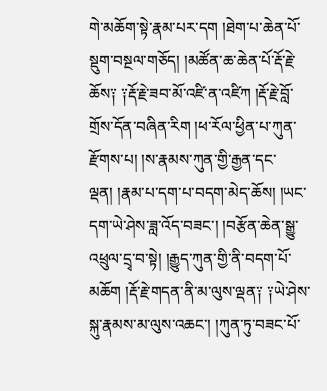གེ་མཆོག་སྟེ་རྣམ་པར་དག །ཐེག་པ་ཆེན་པོ་སྡུག་བསྔལ་གཅོད། །མཚོན་ཆ་ཆེན་པོ་རྡོ་རྗེ་ཆོས༑ ༑རྡོ་རྗེ་ཟབ་མོ་འཛི་ན་འཛིཀ །རྡོ་རྗེ་བློ་གྲོས་དོན་བཞིན་རིག །ཕ་རོལ་ཕྱིན་པ་ཀུན་རྫོགས་པ། །ས་རྣམས་ཀུན་གྱི་རྒྱན་དང་ལྡན། །རྣམ་པ་དག་པ་བདག་མེད་ཆོས། །ཡང་དག་ཡེ་ཤེས་ཟླ་འོད་བཟང་། །བརྩོན་ཆེན་སྒྱུ་འཕྲུལ་དྲྭ་བ་སྟེ། །རྒྱུད་ཀུན་གྱི་ནི་བདག་པོ་མཆོག །རྡོ་རྗེ་གདན་ནི་མ་ལུས་ལྡན༑ ༑ཡེ་ཤེས་སྐུ་རྣམས་མ་ལུས་འཆང་། །ཀུན་ཏུ་བཟང་པོ་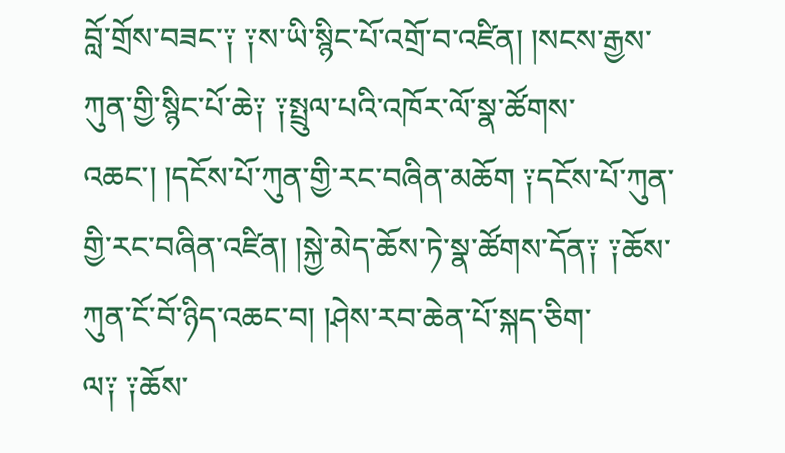བློ་གྲོས་བཟང་༑ ༑ས་ཡི་སྙིང་པོ་འགྲོ་བ་འཛིན། །སངས་རྒྱས་ཀུན་གྱི་སྙིང་པོ་ཆེ༑ ༑སྤྲུལ་པའི་འཁོར་ལོ་སྣ་ཚོགས་འཆང་། །དངོས་པོ་ཀུན་གྱི་རང་བཞིན་མཆོག ༑དངོས་པོ་ཀུན་གྱི་རང་བཞིན་འཛིན། །སྐྱེ་མེད་ཆོས་ཏེ་སྣ་ཚོགས་དོན༑ ༑ཆོས་ཀུན་ངོ་བོ་ཉིད་འཆང་བ། །ཤེས་རབ་ཆེན་པོ་སྐད་ཅིག་ལ༑ ༑ཆོས་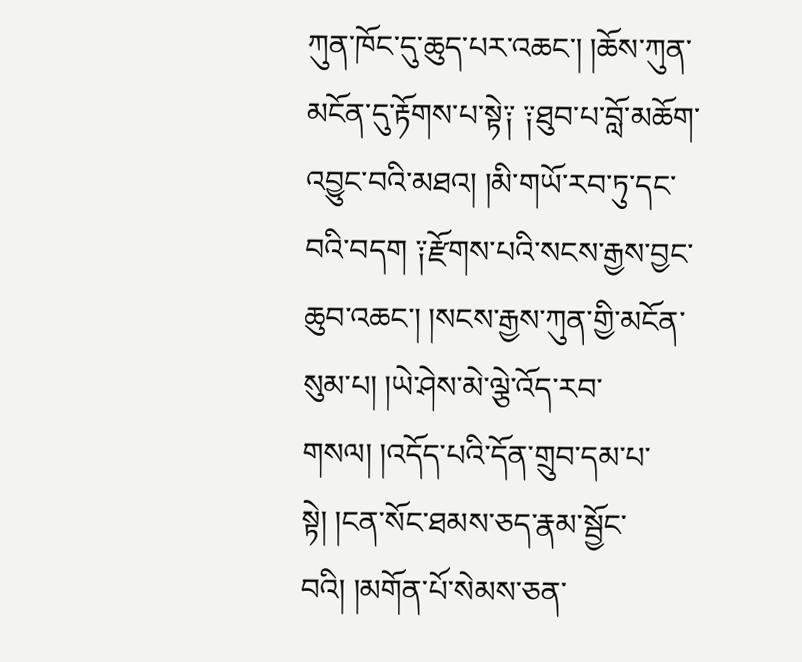ཀུན་ཁོང་དུ་ཆུད་པར་འཆང་། །ཆོས་ཀུན་མངོན་དུ་རྟོགས་པ་སྟེ༑ ༑ཐུབ་པ་བློ་མཆོག་འབྱུང་བའི་མཐའ། །མི་གཡོ་རབ་ཏུ་དང་བའི་བདག ༑རྫོགས་པའི་སངས་རྒྱས་བྱང་ཆུབ་འཆང་། །སངས་རྒྱས་ཀུན་གྱི་མངོན་སུམ་པ། །ཡེ་ཤེས་མེ་ལྕེ་འོད་རབ་གསལ། །འདོད་པའི་དོན་གྲུབ་དམ་པ་སྟེ། །ངན་སོང་ཐམས་ཅད་རྣམ་སྦྱོང་བའི། །མགོན་པོ་སེམས་ཅན་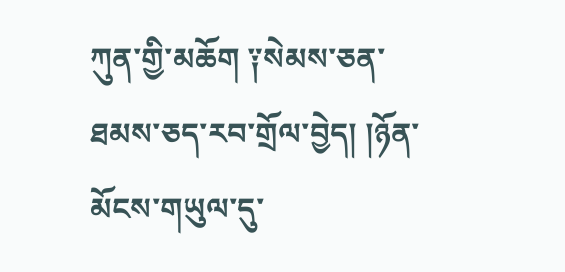ཀུན་གྱི་མཆོག ༑སེམས་ཅན་ཐམས་ཅད་རབ་གྲོལ་བྱེད། །ཉོན་མོངས་གཡུལ་དུ་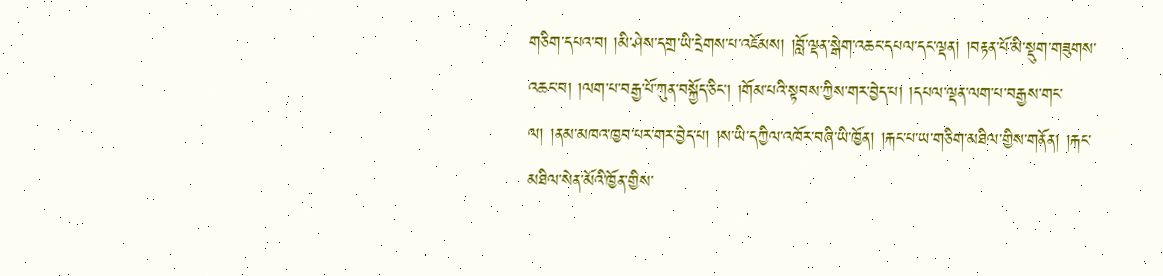གཅིག་དཔའ་བ། །མི་ཤེས་དགྲ་ཡི་དྲེགས་པ་འཇོམས། །བློ་ལྡན་སྒེག་འཆང་དཔལ་དང་ལྡན། །བརྟན་པོ་མི་སྡུག་གཟུགས་འཆང་བ། །ལག་པ་བརྒྱ་པོ་ཀུན་བསྐྱོད་ཅིང་། །གོམ་པའི་སྟབས་ཀྱིས་གར་བྱེད་པ། །དཔལ་ལྡན་ལག་པ་བརྒྱས་གང་ལ། །ནམ་མཁའ་ཁྱབ་པར་གར་བྱེད་པ། །ས་ཡི་དཀྱིལ་འཁོར་བཞི་ཡི་ཁྱོན། །རྐང་པ་ཡ་གཅིག་མཐིལ་གྱིས་གནོན། །རྐང་མཐིལ་སེན་མོའི་ཁྱོན་གྱིས་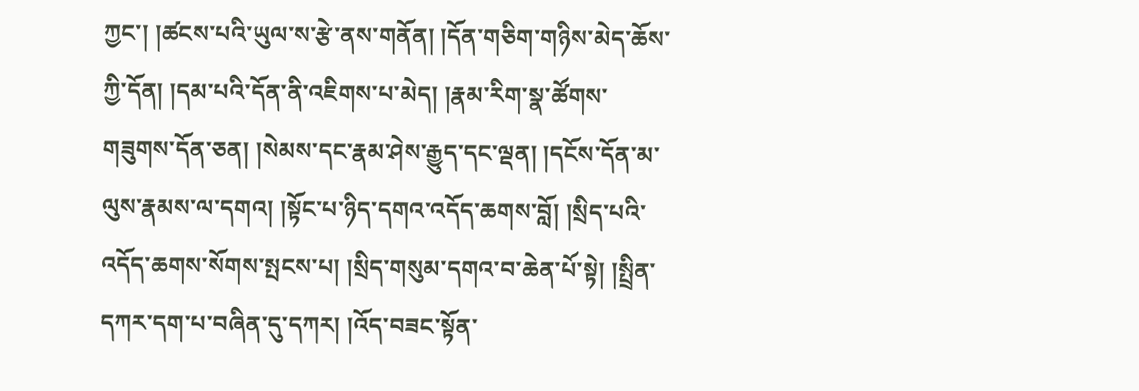ཀྱང་། །ཚངས་པའི་ཡུལ་ས་རྩེ་ནས་གནོན། །དོན་གཅིག་གཉིས་མེད་ཆོས་ཀྱི་དོན། །དམ་པའི་དོན་ནི་འཇིགས་པ་མེད། །རྣམ་རིག་སྣ་ཚོགས་གཟུགས་དོན་ཅན། །སེམས་དང་རྣམ་ཤེས་རྒྱུད་དང་ལྡན། །དངོས་དོན་མ་ལུས་རྣམས་ལ་དགའ། །སྟོང་པ་ཉིད་དགའ་འདོད་ཆགས་བློ། །སྲིད་པའི་འདོད་ཆགས་སོགས་སྤངས་པ། །སྲིད་གསུམ་དགའ་བ་ཆེན་པོ་སྟེ། །སྤྲིན་དཀར་དག་པ་བཞིན་དུ་དཀར། །འོད་བཟང་སྟོན་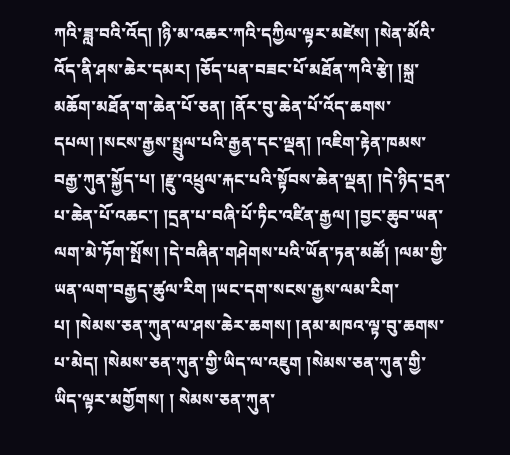ཀའི་ཟླ་བའི་འོད། །ཉི་མ་འཆར་ཀའི་དཀྱིལ་ལྟར་མཛེས། །སེན་མོའི་འོད་ནི་ཤས་ཆེར་དམར། །ཅོད་པན་བཟང་པོ་མཐོན་ཀའི་རྩེ། །སྐྲ་མཆོག་མཐོན་ག་ཆེན་པོ་ཅན། །ནོར་བུ་ཆེན་པོ་འོད་ཆགས་དཔལ། །སངས་རྒྱས་སྤྲུལ་པའི་རྒྱན་དང་ལྡན། །འཇིག་རྟེན་ཁམས་བརྒྱ་ཀུན་སྐྱོད་པ། །རྫུ་འཕྲུལ་རྐང་པའི་སྟོབས་ཆེན་ལྡན། །དེ་ཉིད་དྲན་པ་ཆེན་པོ་འཆང་། །དྲན་པ་བཞི་པོ་ཏིང་འཛིན་རྒྱལ། །བྱང་ཆུབ་ཡན་ལག་མེ་ཏོག་སྤོས། །དེ་བཞིན་གཤེགས་པའི་ཡོན་ཏན་མཚོ། །ལམ་གྱི་ཡན་ལག་བརྒྱད་ཚུལ་རིག །ཡང་དག་སངས་རྒྱས་ལམ་རིག་པ། །སེམས་ཅན་ཀུན་ལ་ཤས་ཆེར་ཆགས། །ནམ་མཁའ་ལྟ་བུ་ཆགས་པ་མེད། །སེམས་ཅན་ཀུན་གྱི་ཡིད་ལ་འཇུག །སེམས་ཅན་ཀུན་གྱི་ཡིད་ལྟར་མགྱོགས། ། སེམས་ཅན་ཀུན་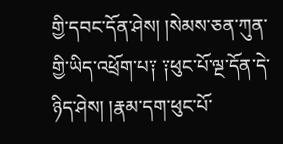གྱི་དབང་དོན་ཤེས། །སེམས་ཅན་ཀུན་གྱི་ཡིད་འཕྲོག་པ༑ ༑ཕུང་པོ་ལྔ་དོན་དེ་ཉིད་ཤེས། །རྣམ་དག་ཕུང་པོ་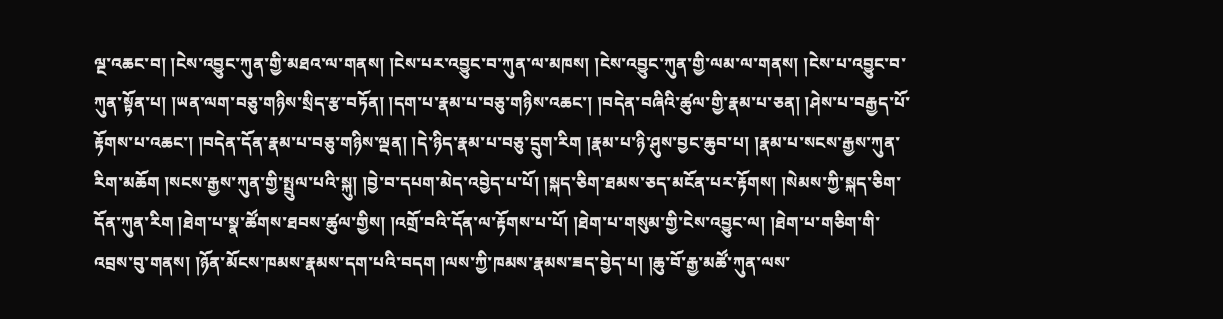ལྔ་འཆང་བ། །ངེས་འབྱུང་ཀུན་གྱི་མཐའ་ལ་གནས། །ངེས་པར་འབྱུང་བ་ཀུན་ལ་མཁས། །ངེས་འབྱུང་ཀུན་གྱི་ལམ་ལ་གནས། །ངེས་པ་འབྱུང་བ་ཀུན་སྟོན་པ། །ཡན་ལག་བཅུ་གཉིས་སྲིད་རྩ་བཏོན། །དག་པ་རྣམ་པ་བཅུ་གཉིས་འཆང་། །བདེན་བཞིའི་ཚུལ་གྱི་རྣམ་པ་ཅན། །ཤེས་པ་བརྒྱད་པོ་རྟོགས་པ་འཆང་། །བདེན་དོན་རྣམ་པ་བཅུ་གཉིས་ལྡན། །དེ་ཉིད་རྣམ་པ་བཅུ་དྲུག་རིག །རྣམ་པ་ཉི་ཤུས་བྱང་ཆུབ་པ། །རྣམ་པ་སངས་རྒྱས་ཀུན་རིག་མཆོག །སངས་རྒྱས་ཀུན་གྱི་སྤྲུལ་པའི་སྐུ། །བྱེ་བ་དཔག་མེད་འབྱེད་པ་པོ། །སྐད་ཅིག་ཐམས་ཅད་མངོན་པར་རྟོགས། །སེམས་ཀྱི་སྐད་ཅིག་དོན་ཀུན་རིག །ཐེག་པ་སྣ་ཚོགས་ཐབས་ཚུལ་གྱིས། །འགྲོ་བའི་དོན་ལ་རྟོགས་པ་པོ། །ཐེག་པ་གསུམ་གྱི་ངེས་འབྱུང་ལ། །ཐེག་པ་གཅིག་གི་འབྲས་བུ་གནས། །ཉོན་མོངས་ཁམས་རྣམས་དག་པའི་བདག །ལས་ཀྱི་ཁམས་རྣམས་ཟད་བྱེད་པ། །ཆུ་བོ་རྒྱ་མཚོ་ཀུན་ལས་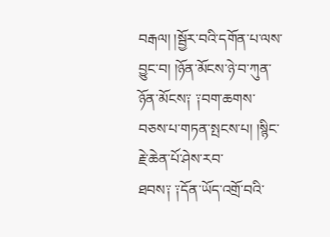བརྒལ། །སྦྱོར་བའི་དགོན་པ་ལས་བྱུང་བ། །ཉོན་མོངས་ཉེ་བ་ཀུན་ཉོན་མོངས༑ ༑བག་ཆགས་བཅས་པ་གཏན་སྤངས་པ། །སྙིང་རྗེ་ཆེན་པོ་ཤེས་རབ་ཐབས༑ ༑དོན་ཡོད་འགྲོ་བའི་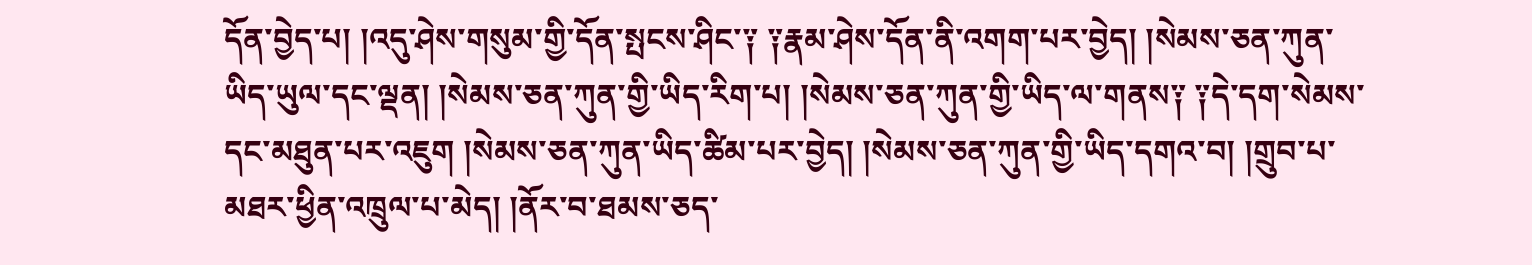དོན་བྱེད་པ། །འདུ་ཤེས་གསུམ་གྱི་དོན་སྤངས་ཤིང་༑ ༑རྣམ་ཤེས་དོན་ནི་འགག་པར་བྱེད། །སེམས་ཅན་ཀུན་ཡིད་ཡུལ་དང་ལྡན། །སེམས་ཅན་ཀུན་གྱི་ཡིད་རིག་པ། །སེམས་ཅན་ཀུན་གྱི་ཡིད་ལ་གནས༑ ༑དེ་དག་སེམས་དང་མཐུན་པར་འཇུག །སེམས་ཅན་ཀུན་ཡིད་ཚིམ་པར་བྱེད། །སེམས་ཅན་ཀུན་གྱི་ཡིད་དགའ་བ། །གྲུབ་པ་མཐར་ཕྱིན་འཁྲུལ་པ་མེད། །ནོར་བ་ཐམས་ཅད་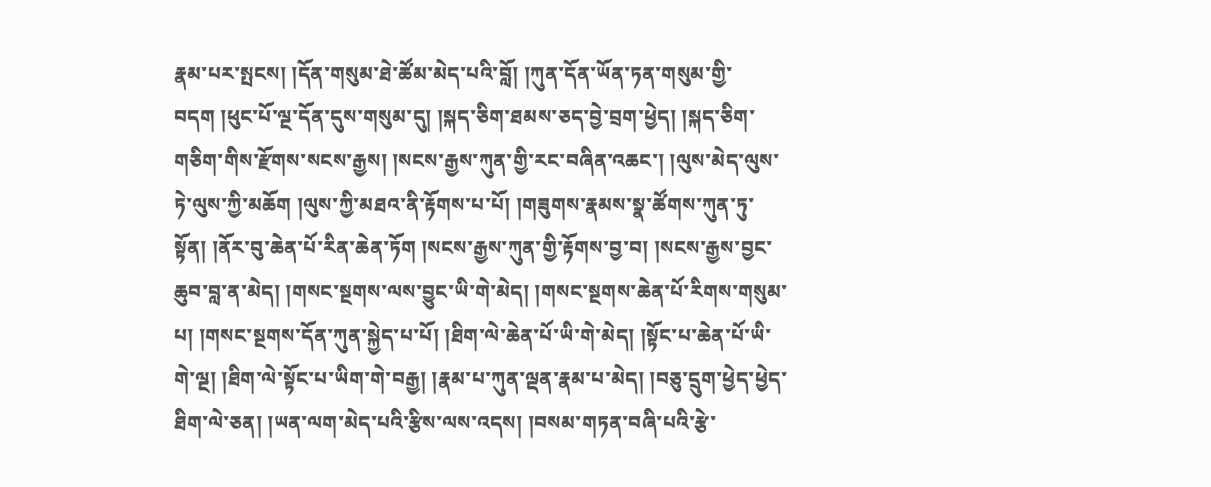རྣམ་པར་སྤངས། །དོན་གསུམ་ཐེ་ཚོམ་མེད་པའི་བློ། །ཀུན་དོན་ཡོན་ཏན་གསུམ་གྱི་བདག །ཕུང་པོ་ལྔ་དོན་དུས་གསུམ་དུ། །སྐད་ཅིག་ཐམས་ཅད་བྱེ་བྲག་ཕྱེད། །སྐད་ཅིག་གཅིག་གིས་རྫོགས་སངས་རྒྱས། །སངས་རྒྱས་ཀུན་གྱི་རང་བཞིན་འཆང་། །ལུས་མེད་ལུས་ཏེ་ལུས་ཀྱི་མཆོག །ལུས་ཀྱི་མཐའ་ནི་རྟོགས་པ་པོ། །གཟུགས་རྣམས་སྣ་ཚོགས་ཀུན་ཏུ་སྟོན། །ནོར་བུ་ཆེན་པོ་རིན་ཆེན་ཏོག །སངས་རྒྱས་ཀུན་གྱི་རྟོགས་བྱ་བ། །སངས་རྒྱས་བྱང་ཆུབ་བླ་ན་མེད། །གསང་སྔགས་ལས་བྱུང་ཡི་གེ་མེད། །གསང་སྔགས་ཆེན་པོ་རིགས་གསུམ་པ། །གསང་སྔགས་དོན་ཀུན་སྐྱེད་པ་པོ། །ཐིག་ལེ་ཆེན་པོ་ཡི་གེ་མེད། །སྟོང་པ་ཆེན་པོ་ཡི་གེ་ལྔ། །ཐིག་ལེ་སྟོང་པ་ཡིག་གེ་བརྒྱ། །རྣམ་པ་ཀུན་ལྡན་རྣམ་པ་མེད། །བཅུ་དྲུག་ཕྱེད་ཕྱེད་ཐིག་ལེ་ཅན། །ཡན་ལག་མེད་པའི་རྩིས་ལས་འདས། །བསམ་གཏན་བཞི་པའི་རྩེ་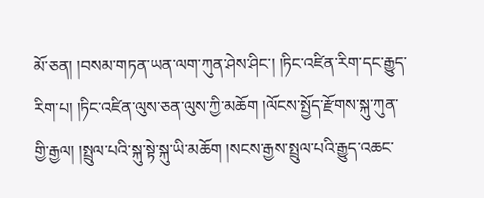མོ་ཅན། །བསམ་གཏན་ཡན་ལག་ཀུན་ཤེས་ཤིང་། །ཏིང་འཛིན་རིག་དང་རྒྱུད་རིག་པ། །ཏིང་འཛིན་ལུས་ཅན་ལུས་ཀྱི་མཆོག །ལོངས་སྤྱོད་རྫོགས་སྐུ་ཀུན་གྱི་རྒྱལ། །སྤྲུལ་པའི་སྐུ་སྟེ་སྐུ་ཡི་མཆོག །སངས་རྒྱས་སྤྲུལ་པའི་རྒྱུད་འཆང་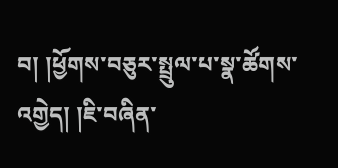བ། །ཕྱོགས་བཅུར་སྤྲུལ་པ་སྣ་ཚོགས་འགྱེད། །ཇི་བཞིན་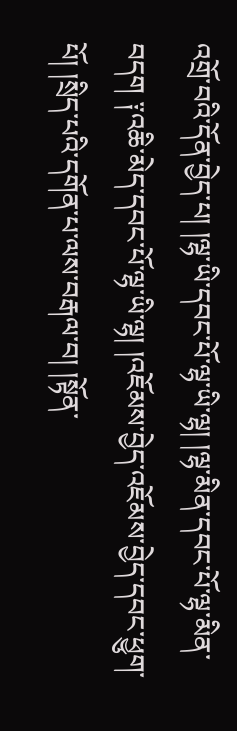འགྲོ་བའི་དོན་བྱེད་པ། །ལྷ་ཡི་དབང་པོ་ལྷ་ཡི་ལྷ། །ལྷ་མིན་དབང་པོ་ལྷ་མིན་བདག ༑འཆི་མེད་དབང་པོ་ལྷ་ཡི་ལྷ། །འཇོམས་བྱེད་འཇོམས་བྱེད་དབང་ཕྱུག་པོ། །སྲིད་པའི་དགོན་པ་ལས་བརྒལ་བ། །སྟོན་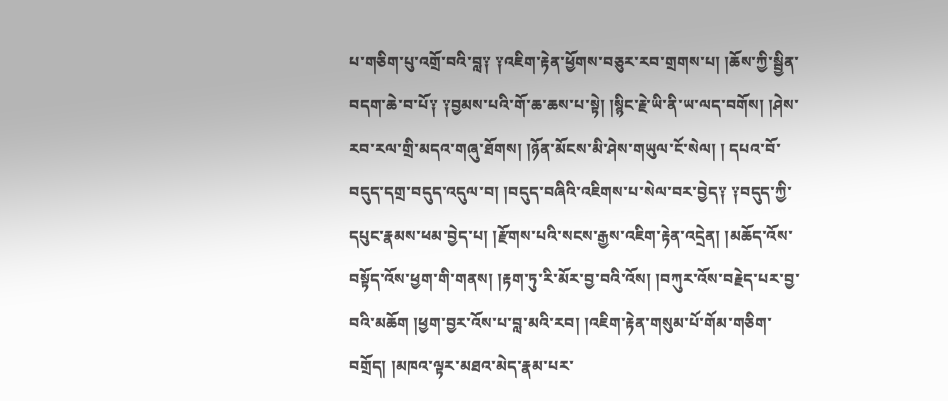པ་གཅིག་པུ་འགྲོ་བའི་བླ༑ ༑འཇིག་རྟེན་ཕྱོགས་བཅུར་རབ་གྲགས་པ། །ཆོས་ཀྱི་སྦྱིན་བདག་ཆེ་བ་པོ༑ ༑བྱམས་པའི་གོ་ཆ་ཆས་པ་སྟེ། །སྙིང་རྗེ་ཡི་ནི་ཡ་ལད་བགོས། །ཤེས་རབ་རལ་གྲི་མདའ་གཞུ་ཐོགས། །ཉོན་མོངས་མི་ཤེས་གཡུལ་ངོ་སེལ། ། དཔའ་བོ་བདུད་དགྲ་བདུད་འདུལ་བ། །བདུད་བཞིའི་འཇིགས་པ་སེལ་བར་བྱེད༑ ༑བདུད་ཀྱི་དཔུང་རྣམས་ཕམ་བྱེད་པ། །རྫོགས་པའི་སངས་རྒྱས་འཇིག་རྟེན་འདྲེན། །མཆོད་འོས་བསྟོད་འོས་ཕྱག་གི་གནས། །རྟག་ཏུ་རི་མོར་བྱ་བའི་འོས། །བཀུར་འོས་བརྗེད་པར་བྱ་བའི་མཆོག །ཕྱག་བྱར་འོས་པ་བླ་མའི་རབ། །འཇིག་རྟེན་གསུམ་པོ་གོམ་གཅིག་བགྲོད། །མཁའ་ལྟར་མཐའ་མེད་རྣམ་པར་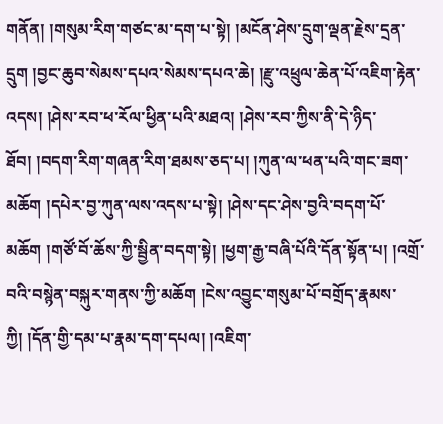གནོན། །གསུམ་རིག་གཙང་མ་དག་པ་སྟེ། །མངོན་ཤེས་དྲུག་ལྡན་རྗེས་དྲན་དྲུག །བྱང་ཆུབ་སེམས་དཔའ་སེམས་དཔའ་ཆེ། །རྫུ་འཕྲུལ་ཆེན་པོ་འཇིག་རྟེན་འདས། །ཤེས་རབ་ཕ་རོལ་ཕྱིན་པའི་མཐའ། །ཤེས་རབ་ཀྱིས་ནི་དེ་ཉིད་ཐོབ། །བདག་རིག་གཞན་རིག་ཐམས་ཅད་པ། །ཀུན་ལ་ཕན་པའི་གང་ཟག་མཆོག །དཔེར་བྱ་ཀུན་ལས་འདས་པ་སྟེ། །ཤེས་དང་ཤེས་བྱའི་བདག་པོ་མཆོག །གཙོ་བོ་ཆོས་ཀྱི་སྦྱིན་བདག་སྟེ། །ཕྱག་རྒྱ་བཞི་པོའི་དོན་སྟོན་པ། །འགྲོ་བའི་བསྙེན་བསྐུར་གནས་ཀྱི་མཆོག །ངེས་འབྱུང་གསུམ་པོ་བགྲོད་རྣམས་ཀྱི། །དོན་གྱི་དམ་པ་རྣམ་དག་དཔལ། །འཇིག་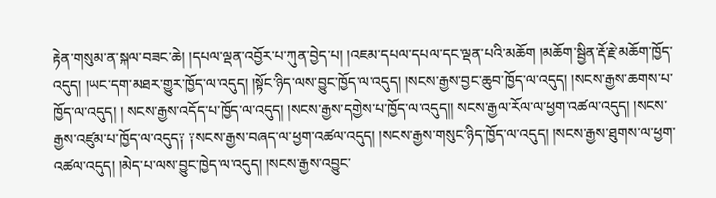རྟེན་གསུམ་ན་སྐལ་བཟང་ཆེ། །དཔལ་ལྡན་འབྱོར་པ་ཀུན་བྱེད་པ། །འཇམ་དཔལ་དཔལ་དང་ལྡན་པའི་མཆོག །མཆོག་སྦྱིན་རྡོ་རྗེ་མཆོག་ཁྱོད་འདུད། །ཡང་དག་མཐར་གྱུར་ཁྱོད་ལ་འདུད། །སྟོང་ཉིད་ལས་བྱུང་ཁྱོད་ལ་འདུད། །སངས་རྒྱས་བྱང་ཆུབ་ཁྱོད་ལ་འདུད། །སངས་རྒྱས་ཆགས་པ་ཁྱོད་ལ་འདུད། ། སངས་རྒྱས་འདོད་པ་ཁྱོད་ལ་འདུད། །སངས་རྒྱས་དགྱེས་པ་ཁྱོད་ལ་འདུད།། སངས་རྒྱལ་རོལ་ལ་ཕྱག་འཚལ་འདུད། །སངས་རྒྱས་འཛུམ་པ་ཁྱོད་ལ་འདུད༑ ༑སངས་རྒྱས་བཞད་ལ་ཕྱག་འཚལ་འདུད། །སངས་རྒྱས་གསུང་ཉིད་ཁྱོད་ལ་འདུད། །སངས་རྒྱས་ཐུགས་ལ་ཕྱག་འཚལ་འདུད། །མེད་པ་ལས་བྱུང་ཁྱེད་ལ་འདུད། །སངས་རྒྱས་འབྱུང་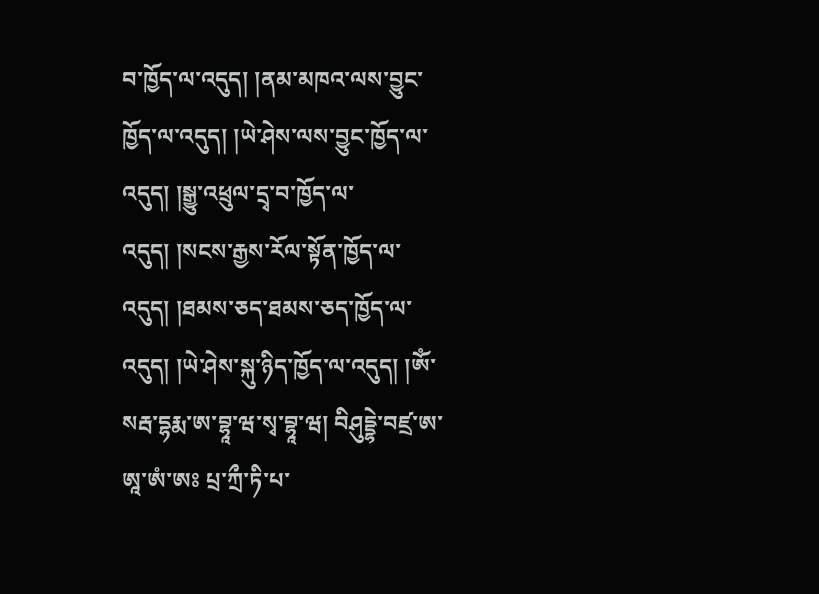བ་ཁྱོད་ལ་འདུད། །ནམ་མཁའ་ལས་བྱུང་ཁྱོད་ལ་འདུད། །ཡེ་ཤེས་ལས་བྱུང་ཁྱོད་ལ་འདུད། །སྒྱུ་འཕྲུལ་དྲྭ་བ་ཁྱོད་ལ་འདུད། །སངས་རྒྱས་རོལ་སྟོན་ཁྱོད་ལ་འདུད། །ཐམས་ཅད་ཐམས་ཅད་ཁྱོད་ལ་འདུད། །ཡེ་ཤེས་སྐུ་ཉིད་ཁྱོད་ལ་འདུད། །ཨོཾ་སརྦ་དྷརྨ་ཨ་བྷཱ་ཝ་སྭ་བྷཱ་ཝ། བིཤུདྡྷེ་བཛྲ་ཨ་ཨཱ་ཨཾ་ཨཿ པྲ་ཀྲྀ་ཏི་པ་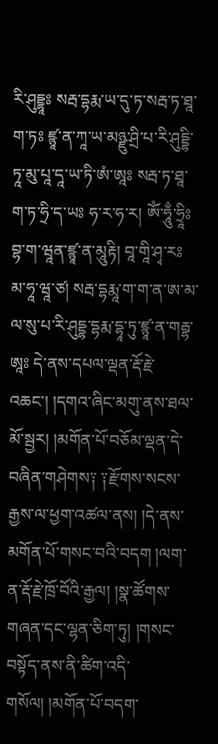རི་ཤུདྡྷཱཿ སརྦ་དྷརྨ་ཡ་དུ་ཏ་སརྦ་ཏ་ཐཱ་ག་ཏཿ ཛྙཱ་ན་ཀཱ་ཡ་མཉྫུ་ཤྲི་པ་རི་ཤུདྡྷི་ཏཱ་མུ་པཱ་དཱ་ཡ་ཏི་ཨཾ་ཨཱཿ སརྦ་ཏ་ཐཱ་ག་ཏ་ཧྲི་ད་ཡཿ ཧ་ར་ཧ་ར། ཨོཾ་ཧཱུྃ་ཧྲཱིཿ བྷ་ག་ཝཱན་ཛྙཱ་ན་མཱུརྟི། བཱ་གཱི་ཤྭ་རཿ མ་ཧཱ་ཝཱ་ཙ། སརྦ་དྷརྨཱ་ག་ག་ན་ཨ་མ་ལ་སུ་པ་རི་ཤུདྡྷ་དྷརྨ་དྷཱ་ཏུ་ཛྙཱ་ན་གརྦྷ་ཨཱཿ དེ་ནས་དཔལ་ལྡན་རྡོ་རྗེ་འཆང་། །དགའ་ཞིང་མགུ་ནས་ཐལ་མོ་སྦྱར། །མགོན་པོ་བཅོམ་ལྡན་དེ་བཞིན་གཤེགས༑ ༑རྫོགས་སངས་རྒྱས་ལ་ཕྱག་འཚལ་ནས། །དེ་ནས་མགོན་པོ་གསང་བའི་བདག །ལག་ན་རྡོ་རྗེ་ཁྲོ་བོའི་རྒྱལ། །སྣ་ཚོགས་གཞན་དང་ལྷན་ཅིག་ཏུ། །གསང་བསྟོད་ནས་ནི་ཚིག་འདི་གསོལ། །མགོན་པོ་བདག་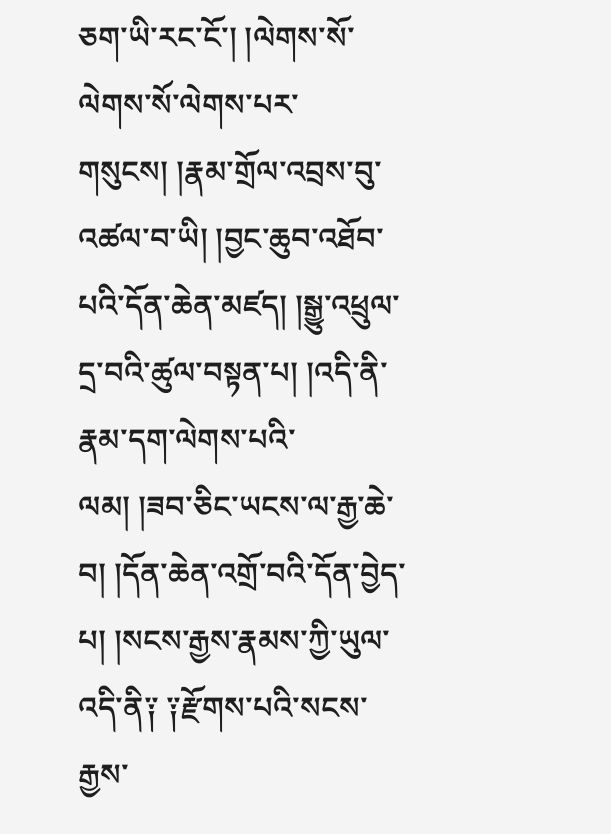ཅག་ཡི་རང་ངོ་། །ལེགས་སོ་ལེགས་སོ་ལེགས་པར་གསུངས། །རྣམ་གྲོལ་འབྲས་བུ་འཚལ་བ་ཡི། །བྱང་ཆུབ་འཐོབ་པའི་དོན་ཆེན་མཛད། །སྒྱུ་འཕྲུལ་དྲ་བའི་ཚུལ་བསྟན་པ། །འདི་ནི་རྣམ་དག་ལེགས་པའི་ལམ། །ཟབ་ཅིང་ཡངས་ལ་རྒྱ་ཆེ་བ། །དོན་ཆེན་འགྲོ་བའི་དོན་བྱེད་པ། །སངས་རྒྱས་རྣམས་ཀྱི་ཡུལ་འདི་ནི༑ ༑རྫོགས་པའི་སངས་རྒྱས་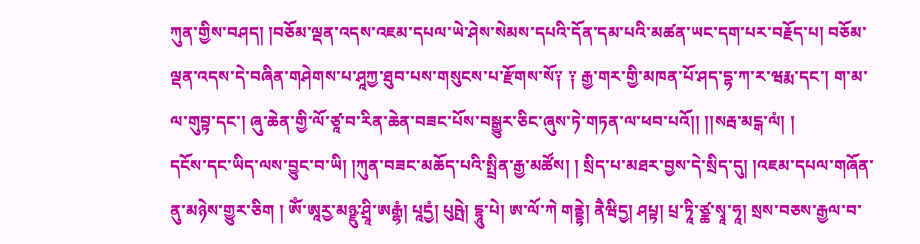ཀུན་གྱིས་བཤད། །བཅོམ་ལྡན་འདས་འཇམ་དཔལ་ཡེ་ཤེས་སེམས་དཔའི་དོན་དམ་པའི་མཚན་ཡང་དག་པར་བརྗོད་པ། བཅོམ་ལྡན་འདས་དེ་བཞིན་གཤེགས་པ་ཤཱཀྱ་ཐུབ་པས་གསུངས་པ་རྫོགས་སོ༑ ༑ རྒྱ་གར་གྱི་མཁན་པོ་ཤད་དྷ་ཀ་ར་ཝརྨ་དང་། ག་མ་ལ་གུབྟ་དང་། ཞུ་ཆེན་གྱི་ལོ་ཙཱ་བ་རིན་ཆེན་བཟང་པོས་བསྒྱུར་ཅིང་ཞུས་ཏེ་གཏན་ལ་ཕབ་པའོ།། །།སརྦ་མངྒ་ལཾ། །
དངོས་དང་ཡིད་ལས་བྱུང་བ་ཡི། །ཀུན་བཟང་མཆོད་པའི་སྤྲིན་རྒྱ་མཚོས། ། སྲིད་པ་མཐར་བྱས་དེ་སྲིད་དུ། །འཇམ་དཔལ་གཞོན་ནུ་མཉེས་གྱུར་ཅིག ། ཨོཾ་ཨཱརྱ་མཉྫུ་ཤྲཱི་ཨརྒྷཾ། པཱདྱཾ། པུཥྤེ། དྷཱུ་པེ། ཨ་ལོ་ཀེ གནྡྷེ། ནཻཝིདྱ། ཤཔྟ། པྲ་ཏཱི་ཙྪ་སྭཱ་ཧཱ། སྲས་བཅས་རྒྱལ་བ་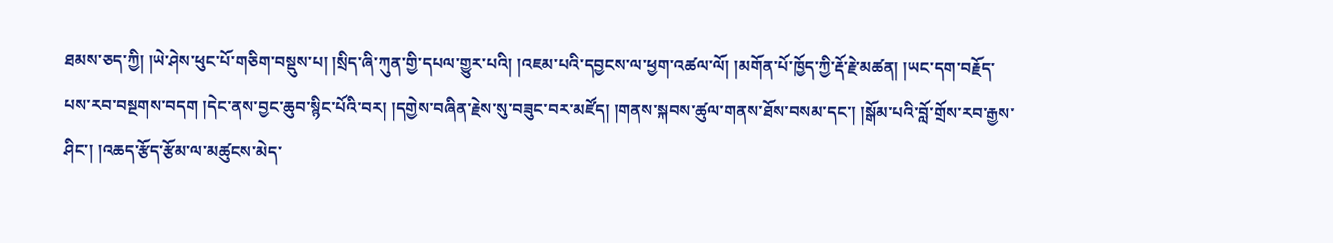ཐམས་ཅད་ཀྱི། །ཡེ་ཤེས་ཕུང་པོ་གཅིག་བསྡུས་པ། །སྲིད་ཞི་ཀུན་གྱི་དཔལ་གྱུར་པའི། །འཇམ་པའི་དབྱངས་ལ་ཕྱག་འཚལ་ལོ། །མགོན་པོ་ཁྱོད་ཀྱི་རྡོ་རྗེ་མཚན། །ཡང་དག་བརྗོད་པས་རབ་བསྔགས་བདག །དེང་ནས་བྱང་ཆུབ་སྙིང་པོའི་བར། །དགྱེས་བཞིན་རྗེས་སུ་བཟུང་བར་མཛོད། །གནས་སྐབས་ཚུལ་གནས་ཐོས་བསམ་དང་། །སྒོམ་པའི་བློ་གྲོས་རབ་རྒྱས་ཤིང་། །འཆད་རྩོད་རྩོམ་ལ་མཚུངས་མེད་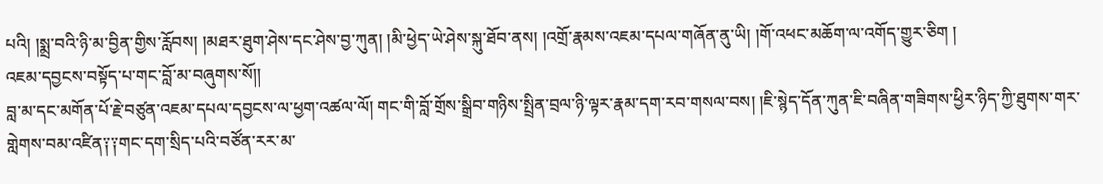པའི། །སྨྲ་བའི་ཉི་མ་བྱིན་གྱིས་རློབས། །མཐར་ཐུག་ཤེས་དང་ཤེས་བྱ་ཀུན། །མི་ཕྱེད་ཡེ་ཤེས་སྐུ་ཐོབ་ནས། །འགྲོ་རྣམས་འཇམ་དཔལ་གཞོན་ནུ་ཡི། །གོ་འཕང་མཆོག་ལ་འགོད་གྱུར་ཅིག །
འཇམ་དབྱངས་བསྟོད་པ་གང་བློ་མ་བཞུགས་སོ།།
བླ་མ་དང་མགོན་པོ་རྗེ་བཙུན་འཇམ་དཔལ་དབྱངས་ལ་ཕྱག་འཚལ་ལོ། གང་གི་བློ་གྲོས་སྒྲིབ་གཉིས་སྤྲིན་བྲལ་ཉི་ལྟར་རྣམ་དག་རབ་གསལ་བས། །ཇི་སྙེད་དོན་ཀུན་ཇི་བཞིན་གཟིགས་ཕྱིར་ཉིད་ཀྱི་ཐུགས་གར་གླེགས་བམ་འཛིན༑༑གང་དག་སྲིད་པའི་བཙོན་རར་མ་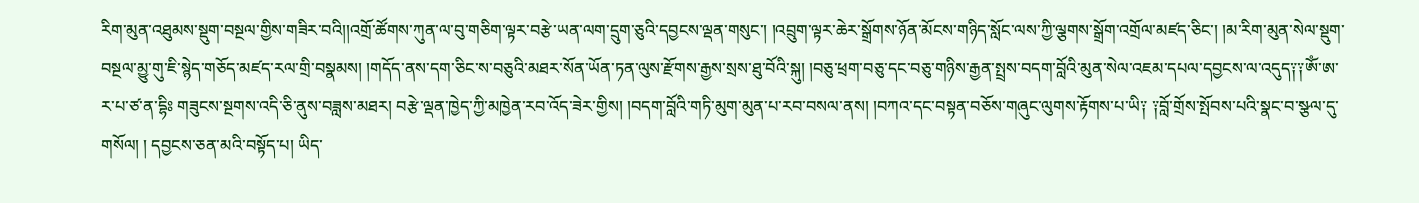རིག་མུན་འཐུམས་སྡུག་བསྔལ་གྱིས་གཟིར་བའི།།འགྲོ་ཚོགས་ཀུན་ལ་བུ་གཅིག་ལྟར་བརྩེ་ཡན་ལག་དྲུག་ཅུའི་དབྱངས་ལྡན་གསུང་། །འབྲུག་ལྟར་ཆེར་སྒྲོགས་ཉོན་མོངས་གཉིད་སློང་ལས་ཀྱི་ལྕགས་སྒྲོག་འགྲོལ་མཛད་ཅིང་། །མ་རིག་མུན་སེལ་སྡུག་བསྔལ་མྱུ་གུ་ཇི་སྙེད་གཅོད་མཛད་རལ་གྲི་བསྣམས། །གདོད་ནས་དག་ཅིང་ས་བཅུའི་མཐར་སོན་ཡོན་ཏན་ལུས་རྫོགས་རྒྱས་སྲས་ཐུ་བོའི་སྐུ། །བཅུ་ཕྲག་བཅུ་དང་བཅུ་གཉིས་རྒྱན་སྤྲས་བདག་བློའི་མུན་སེལ་འཇམ་དཔལ་དབྱངས་ལ་འདུད༑༑ཨོཾ་ཨ་ར་པ་ཙ་ན་དྷིཿ གཟུངས་སྔགས་འདི་ཅི་ནུས་བཟླས་མཐར། བརྩེ་ལྡན་ཁྱེད་ཀྱི་མཁྱེན་རབ་འོད་ཟེར་གྱིས། །བདག་བློའི་གཏི་མུག་མུན་པ་རབ་བསལ་ནས། །བཀའ་དང་བསྟན་བཅོས་གཞུང་ལུགས་རྟོགས་པ་ཡི༑ ༑བློ་གྲོས་སྤོབས་པའི་སྣང་བ་སྩལ་དུ་གསོལ། ། དབྱངས་ཅན་མའི་བསྟོད་པ། ཡིད་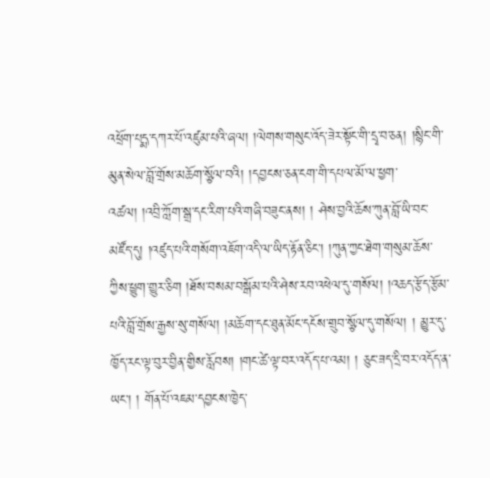འཕྲོག་པདྨ་དཀར་པོ་འཛུམ་པའི་ཞལ། །ལེགས་གསུང་འོད་ཟེར་སྟོང་གི་དྲྭ་བ་ཅན། །སྙིང་གི་མུན་སེལ་བློ་གྲོས་མཆོག་སྩོལ་བའི། །དབྱངས་ཅན་ངག་གི་དཔལ་མོ་ལ་ཕྱག་འཚལ། །འབྲི་ཀློག་སྒྲ་དང་རིག་པའི་གཞི་བཟུང་ནས། ། ཤེས་བྱའི་ཆོས་ཀུན་བློ་ཡི་བང་མཛོད་དུ། །འཛུད་པའི་གསོག་འཇོག་འདི་ལ་ཡིད་རྟོན་ཅིང་། །ཀུན་ཀྱང་ཐེག་གསུམ་ཆོས་ཀྱིས་ཕྱུག་གྱུར་ཅིག །ཐོས་བསམ་བསྒོམ་པའི་ཤེས་རབ་འཕེལ་དུ་གསོལ། །འཆད་རྩོད་རྩོམ་པའི་བློ་གྲོས་རྒྱས་སུ་གསོལ། །མཆོག་དང་ཐུན་མོང་དངོས་གྲུབ་སྩོལ་དུ་གསོལ། ། མྱུར་དུ་ཁྱོད་རང་ལྟ་བུར་བྱིན་གྱིས་རློབས། །གང་ཚེ་ལྟ་བར་འདོད་པ་འམ། ། ཅུང་ཟད་དྲི་བར་འདོད་ན་ཡང་། ། གོན་པོ་འཇམ་དབྱངས་ཁྱེད་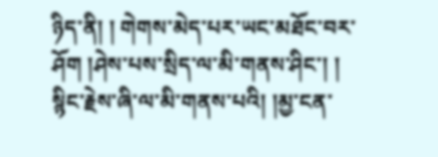ཉིད་ནི། ། གེགས་མེད་པར་ཡང་མཐོང་བར་ཤོག །ཤེས་པས་སྲིད་ལ་མི་གནས་ཤིང་། ། སྙིང་རྗེས་ཞི་ལ་མི་གནས་པའི། །མྱ་ངན་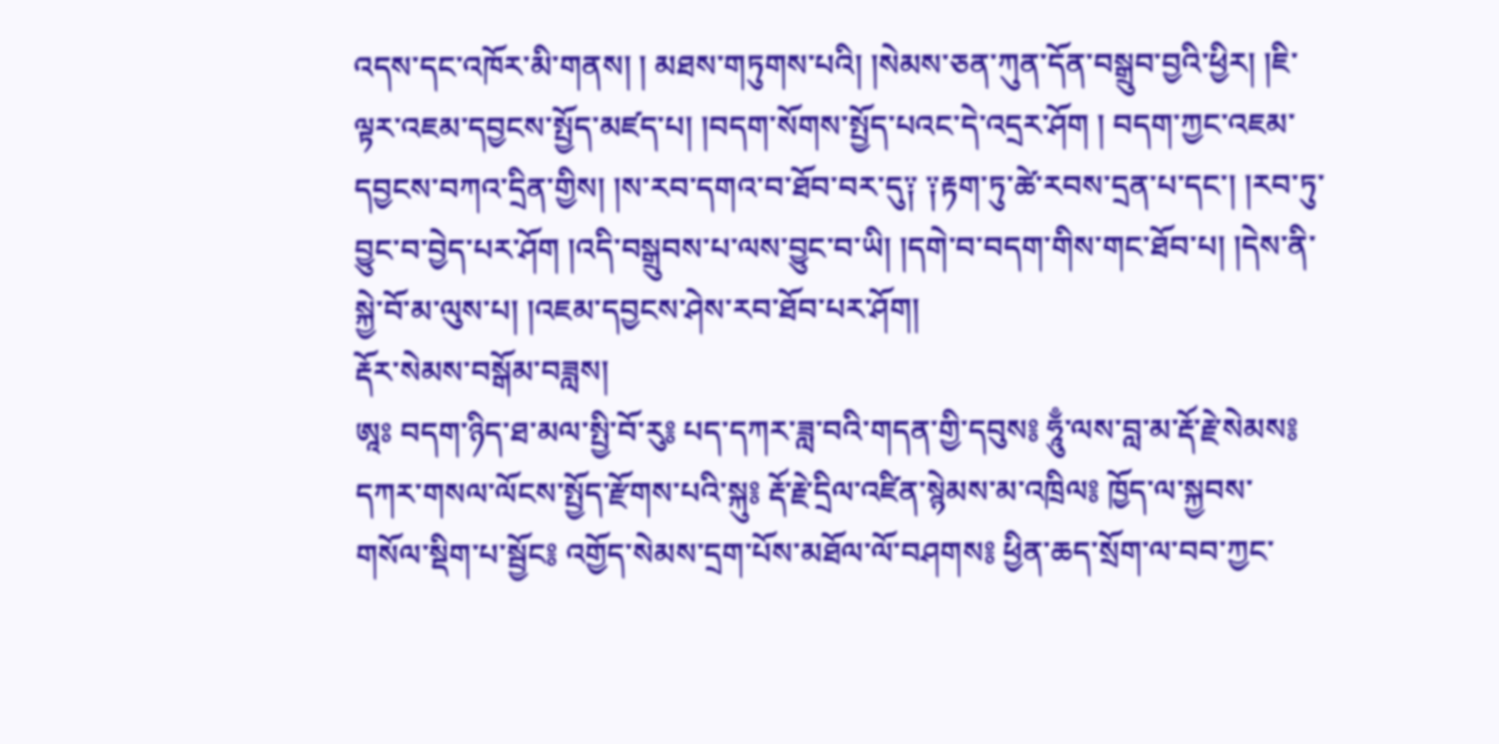འདས་དང་འཁོར་མི་གནས། ། མཐས་གཏུགས་པའི། །སེམས་ཅན་ཀུན་དོན་བསྒྲུབ་བྱའི་ཕྱིར། །ཇི་ལྟར་འཇམ་དབྱངས་སྤྱོད་མཛད་པ། །བདག་སོགས་སྤྱོད་པའང་དེ་འདྲར་ཤོག ། བདག་ཀྱང་འཇམ་དབྱངས་བཀའ་དྲིན་གྱིས། །ས་རབ་དགའ་བ་ཐོབ་བར་དུ༑ ༑རྟག་ཏུ་ཚེ་རབས་དྲན་པ་དང་། །རབ་ཏུ་བྱུང་བ་བྱེད་པར་ཤོག །འདི་བསྒྲུབས་པ་ལས་བྱུང་བ་ཡི། །དགེ་བ་བདག་གིས་གང་ཐོབ་པ། །དེས་ནི་སྐྱེ་བོ་མ་ལུས་པ། །འཇམ་དབྱངས་ཤེས་རབ་ཐོབ་པར་ཤོག།
རྡོར་སེམས་བསྒོམ་བཟླས།
ཨཱཿ བདག་ཉིད་ཐ་མལ་སྤྱི་བོ་རུ༔ པད་དཀར་ཟླ་བའི་གདན་གྱི་དབུས༔ ཧཱུྃ་ལས་བླ་མ་རྡོ་རྗེ་སེམས༔ དཀར་གསལ་ལོངས་སྤྱོད་རྫོགས་པའི་སྐུ༔ རྡོ་རྗེ་དྲིལ་འཛིན་སྙེམས་མ་འཁྲིལ༔ ཁྱོད་ལ་སྐྱབས་གསོལ་སྡིག་པ་སྦྱོང༔ འགྱོད་སེམས་དྲག་པོས་མཐོལ་ལོ་བཤགས༔ ཕྱིན་ཆད་སྲོག་ལ་བབ་ཀྱང་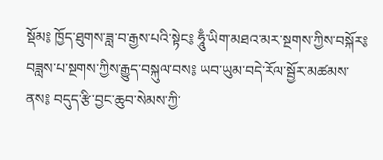སྡོམ༔ ཁྱོད་ཐུགས་ཟླ་བ་རྒྱས་པའི་སྟེང༔ ཧཱུྃ་ཡིག་མཐའ་མར་སྔགས་ཀྱིས་བསྐོར༔ བཟླས་པ་སྔགས་ཀྱིས་རྒྱུད་བསྐུལ་བས༔ ཡབ་ཡུམ་བདེ་རོལ་སྦྱོར་མཚམས་ནས༔ བདུད་རྩི་བྱང་ཆུབ་སེམས་ཀྱི་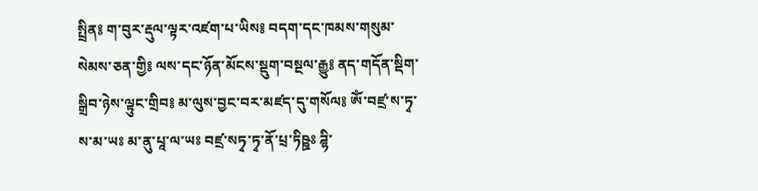སྤྲིན༔ ག་བུར་རྡུལ་ལྟར་འཛག་པ་ཡིས༔ བདག་དང་ཁམས་གསུམ་སེམས་ཅན་གྱི༔ ལས་དང་ཉོན་མོངས་སྡུག་བསྔལ་རྒྱུ༔ ནད་གདོན་སྡིག་སྒྲིབ་ཉེས་ལྟུང་གྲིབ༔ མ་ལུས་བྱང་བར་མཛད་དུ་གསོལ༔ ཨོཾ་བཛྲ་ས་ཏྭ་ས་མ་ཡཿ མ་ནུ་པཱ་ལ་ཡཿ བཛྲ་སཏྭ་ཏྭ་ནོ་པྲ་ཏིཥྛཿ ཌྷི་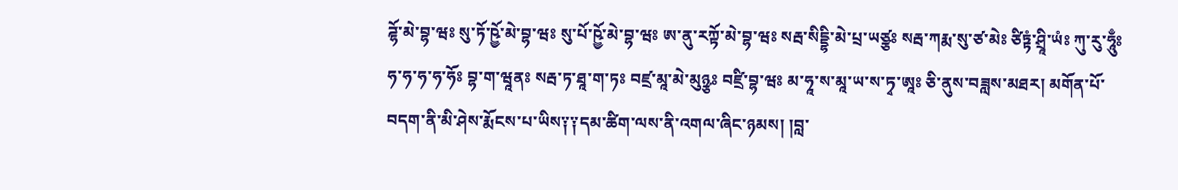ཌྷོ་མེ་བྷ་ཝཿ སུ་ཏོ་ཥྱོ་མེ་བྷ་ཝཿ སུ་པོ་ཥྱོ་མེ་བྷ་ཝཿ ཨ་ནུ་རཀྟོ་མེ་བྷ་ཝཿ སརྦ་སིདྡྷི་མེ་པྲ་ཡཙྩཿ སརྦ་ཀརྨ་སུ་ཙ་མེཿ ཙིཏྟཾ་ཤྲཱི་ཡཾཿ ཀུ་རུ་ཧཱུྃཿ ཧ་ཧ་ཧ་ཧ་ཧོཿ བྷ་ག་ཝཱནཿ སརྦ་ཏ་ཐཱ་ག་ཏཿ བཛྲ་མཱ་མེ་མུཉྩཿ བཛྲི་བྷ་ཝཿ མ་ཧཱ་ས་མཱ་ཡ་ས་ཏྭ་ཨཱཿ ཅི་ནུས་བཟླས་མཐར། མགོན་པོ་བདག་ནི་མི་ཤེས་རྨོངས་པ་ཡིས༑༑དམ་ཚིག་ལས་ནི་འགལ་ཞིང་ཉམས། །བླ་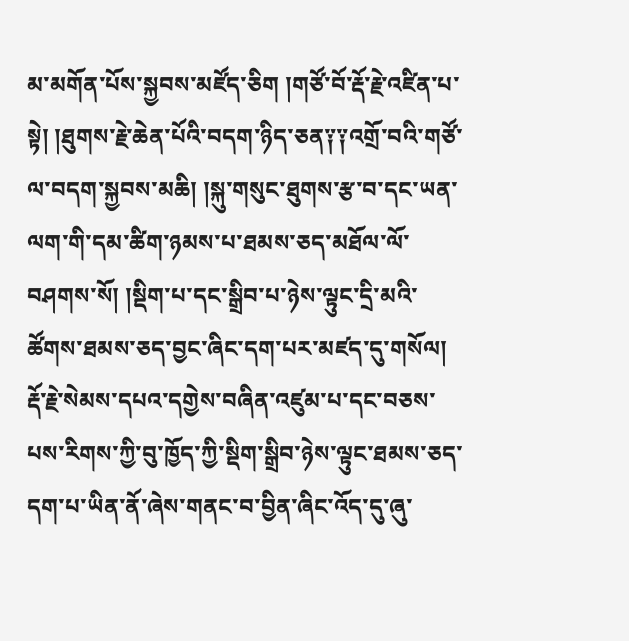མ་མགོན་པོས་སྐྱབས་མཛོད་ཅིག །གཙོ་བོ་རྡོ་རྗེ་འཛིན་པ་སྟེ། །ཐུགས་རྗེ་ཆེན་པོའི་བདག་ཉིད་ཅན༑༑འགྲོ་བའི་གཙོ་ལ་བདག་སྐྱབས་མཆི། །སྐུ་གསུང་ཐུགས་རྩ་བ་དང་ཡན་ལག་གི་དམ་ཚིག་ཉམས་པ་ཐམས་ཅད་མཐོལ་ལོ་བཤགས་སོ། །སྡིག་པ་དང་སྒྲིབ་པ་ཉེས་ལྟུང་དྲི་མའི་ཚོགས་ཐམས་ཅད་བྱང་ཞིང་དག་པར་མཛད་དུ་གསོལ། རྡོ་རྗེ་སེམས་དཔའ་དགྱེས་བཞིན་འཛུམ་པ་དང་བཅས་པས་རིགས་ཀྱི་བུ་ཁྱོད་ཀྱི་སྡིག་སྒྲིབ་ཉེས་ལྟུང་ཐམས་ཅད་དག་པ་ཡིན་ནོ་ཞེས་གནང་བ་བྱིན་ཞིང་འོད་དུ་ཞུ་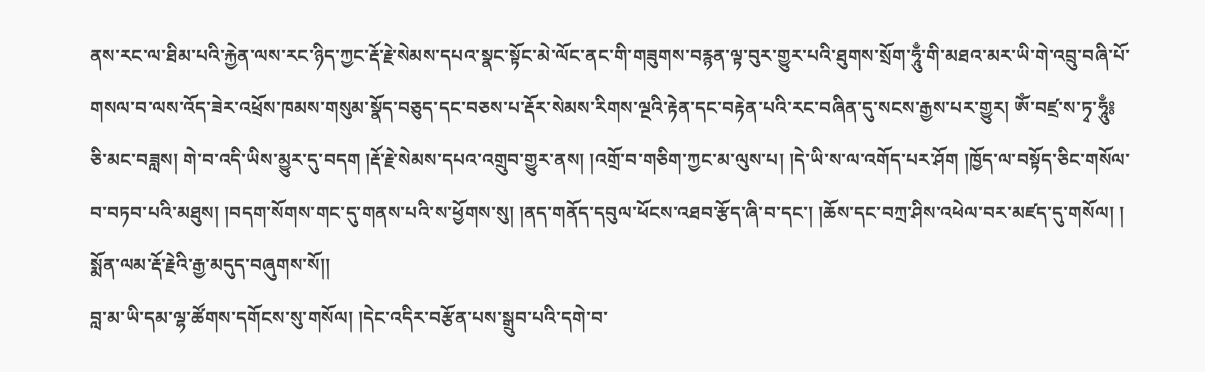ནས་རང་ལ་ཐིམ་པའི་རྐྱེན་ལས་རང་ཉིད་ཀྱང་རྡོ་རྗེ་སེམས་དཔའ་སྣང་སྟོང་མེ་ལོང་ནང་གི་གཟུགས་བརྙན་ལྟ་བུར་གྱུར་པའི་ཐུགས་སྲོག་ཧཱུྃ་གི་མཐའ་མར་ཡི་གེ་འབྲུ་བཞི་པོ་གསལ་བ་ལས་འོད་ཟེར་འཕྲོས་ཁམས་གསུམ་སྣོད་བཅུད་དང་བཅས་པ་རྡོར་སེམས་རིགས་ལྔའི་རྟེན་དང་བརྟེན་པའི་རང་བཞིན་དུ་སངས་རྒྱས་པར་གྱུར། ཨོཾ་བཛྲ་ས་ཏྭ་ཧཱུྃ༔ ཅི་མང་བཟླས། གེ་བ་འདི་ཡིས་མྱུར་དུ་བདག །རྡོ་རྗེ་སེམས་དཔའ་འགྲུབ་གྱུར་ནས། །འགྲོ་བ་གཅིག་ཀྱང་མ་ལུས་པ། །དེ་ཡི་ས་ལ་འགོད་པར་ཤོག །ཁྱོད་ལ་བསྟོད་ཅིང་གསོལ་བ་བཏབ་པའི་མཐུས། །བདག་སོགས་གང་དུ་གནས་པའི་ས་ཕྱོགས་སུ། །ནད་གནོད་དབུལ་ཕོངས་འཐབ་རྩོད་ཞི་བ་དང་། །ཆོས་དང་བཀྲ་ཤིས་འཕེལ་བར་མཛད་དུ་གསོལ། །
སྨོན་ལམ་རྡོ་རྗེའི་རྒྱ་མདུད་བཞུགས་སོ།།
བླ་མ་ཡི་དམ་ལྷ་ཚོགས་དགོངས་སུ་གསོལ། །དེང་འདིར་བརྩོན་པས་སྒྲུབ་པའི་དགེ་བ་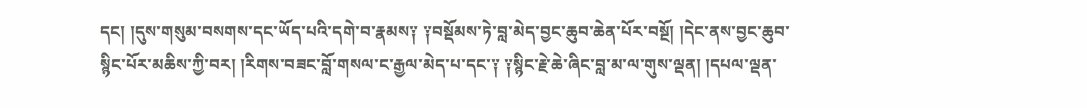དང། །དུས་གསུམ་བསགས་དང་ཡོད་པའི་དགེ་བ་རྣམས༑ ༑བསྡོམས་ཏེ་བླ་མེད་བྱང་ཆུབ་ཆེན་པོར་བསྔོ། །དེང་ནས་བྱང་ཆུབ་སྙིང་པོར་མཆིས་ཀྱི་བར། །རིགས་བཟང་བློ་གསལ་ང་རྒྱལ་མེད་པ་དང་༑ ༑སྙིང་རྗེ་ཆེ་ཞིང་བླ་མ་ལ་གུས་ལྡན། །དཔལ་ལྡན་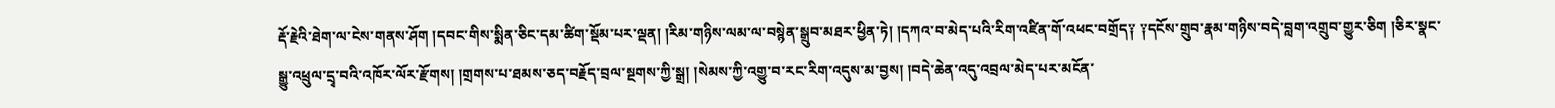རྡོ་རྗེའི་ཐེག་ལ་ངེས་གནས་ཤོག །དབང་གིས་སྨིན་ཅིང་དམ་ཚིག་སྡོམ་པར་ལྡན། །རིམ་གཉིས་ལམ་ལ་བསྙེན་སྒྲུབ་མཐར་ཕྱིན་ཏེ། །དཀའ་བ་མེད་པའི་རིག་འཛིན་གོ་འཕང་བགྲོད༑ ༑དངོས་གྲུབ་རྣམ་གཉིས་བདེ་བླག་འགྲུབ་གྱུར་ཅིག །ཅིར་སྣང་སྒྱུ་འཕྲུལ་དྲྭ་བའི་འཁོར་ལོར་རྫོགས། །གྲགས་པ་ཐམས་ཅད་བརྗོད་བྲལ་སྔགས་ཀྱི་སྒྲ། །སེམས་ཀྱི་འགྱུ་བ་རང་རིག་འདུས་མ་བྱས། །བདེ་ཆེན་འདུ་འབྲལ་མེད་པར་མངོན་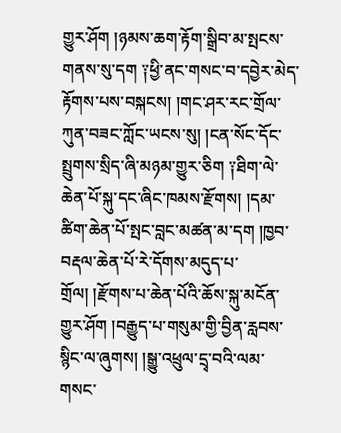གྱུར་ཤོག །ཉམས་ཆག་རྟོག་སྒྲིབ་མ་སྤངས་གནས་སུ་དག ༑ཕྱི་ནང་གསང་བ་དབྱེར་མེད་རྟོགས་པས་བསྐངས། །གང་ཤར་རང་གྲོལ་ཀུན་བཟང་ཀློང་ཡངས་སུ། །ངན་སོང་དོང་སྤྲུགས་སྲིད་ཞི་མཉམ་གྱུར་ཅིག ༑ཐིག་ལེ་ཆེན་པོ་སྐུ་དང་ཞིང་ཁམས་རྫོགས། །དམ་ཚིག་ཆེན་པོ་སྤང་བླང་མཚན་མ་དག །ཁྱབ་བརྡལ་ཆེན་པོ་རེ་དོགས་མདུད་པ་གྲོལ། །རྫོགས་པ་ཆེན་པོའི་ཆོས་སྐུ་མངོན་གྱུར་ཤོག །བརྒྱུད་པ་གསུམ་གྱི་བྱིན་རླབས་སྙིང་ལ་ཞུགས། །སྒྱུ་འཕྲུལ་དྲྭ་བའི་ལམ་གསང་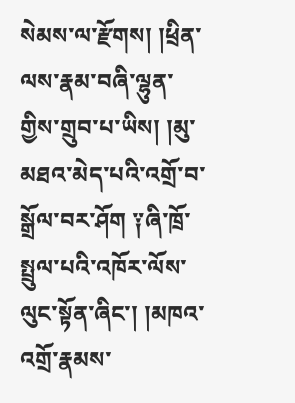སེམས་ལ་རྫོགས། །ཕྲིན་ལས་རྣམ་བཞི་ལྷུན་གྱིས་གྲུབ་པ་ཡིས། །མུ་མཐའ་མེད་པའི་འགྲོ་བ་སྒྲོལ་བར་ཤོག ༑ཞི་ཁྲོ་སྤྲུལ་པའི་འཁོར་ལོས་ལུང་སྟོན་ཞིང་། །མཁའ་འགྲོ་རྣམས་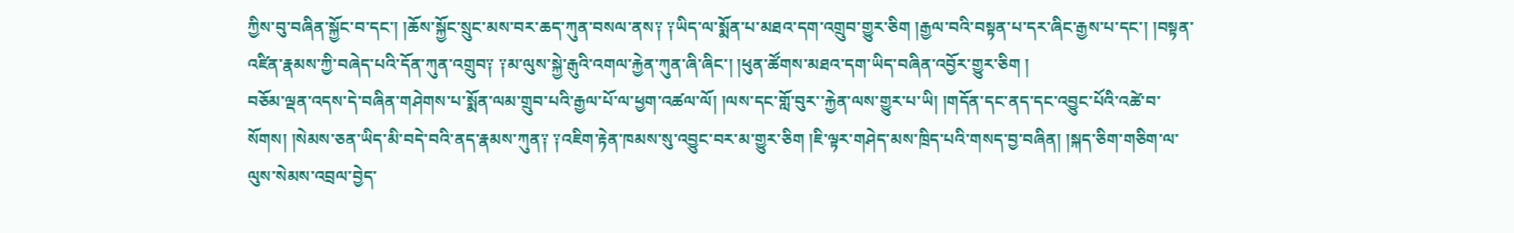ཀྱིས་བུ་བཞིན་སྐྱོང་བ་དང་། །ཆོས་སྐྱོང་སྲུང་མས་བར་ཆད་ཀུན་བསལ་ནས༑ ༑ཡིད་ལ་སྨོན་པ་མཐའ་དག་འགྲུབ་གྱུར་ཅིག །རྒྱལ་བའི་བསྟན་པ་དར་ཞིང་རྒྱས་པ་དང་། །བསྟན་འཛིན་རྣམས་ཀྱི་བཞེད་པའི་དོན་ཀུན་འགྲུབ༑ ༑མ་ལུས་སྐྱེ་རྒུའི་འགལ་རྐྱེན་ཀུན་ཞི་ཞིང་། །ཕུན་ཚོགས་མཐའ་དག་ཡིད་བཞིན་འབྱོར་གྱུར་ཅིག །
བཅོམ་ལྡན་འདས་དེ་བཞིན་གཤེགས་པ་སྨོན་ལམ་གྲུབ་པའི་རྒྱལ་པོ་ལ་ཕྱག་འཚལ་ལོ། །ལས་དང་གློ་བུར་་རྐྱེན་ལས་གྱུར་པ་ཡི། །གདོན་དང་ནད་དང་འབྱུང་པོའི་འཚེ་བ་སོགས། །སེམས་ཅན་ཡིད་མི་བདེ་བའི་ནད་རྣམས་ཀུན༑ ༑འཇིག་རྟེན་ཁམས་སུ་འབྱུང་བར་མ་གྱུར་ཅིག །ཇི་ལྟར་གཤེད་མས་ཁྲིད་པའི་གསད་བྱ་བཞིན། །སྐད་ཅིག་གཅིག་ལ་ལུས་སེམས་འབྲལ་བྱེད་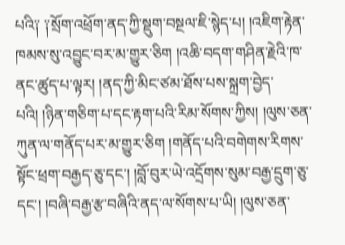པའི༑ ༑སྲོག་འཕྲོག་ནད་ཀྱི་སྡུག་བསྔལ་ཇི་སྙེད་པ། །འཇིག་རྟེན་ཁམས་སུ་འབྱུང་བར་མ་གྱུར་ཅིག །འཆི་བདག་གཤིན་རྗེའི་ཁ་ནང་ཚུད་པ་ལྟར། །ནད་ཀྱི་མིང་ཙམ་ཐོས་པས་སྐྲག་བྱེད་པའི། །ཉིན་གཅིག་པ་དང་རྟག་པའི་རིམ་སོགས་ཀྱིས། །ལུས་ཅན་ཀུན་ལ་གནོད་པར་མ་གྱུར་ཅིག །གནོད་པའི་བགེགས་རིགས་སྟོང་ཕྲག་བརྒྱད་ཅུ་དང་། །བློ་བུར་ཡེ་འདྲོགས་སུམ་བརྒྱ་དྲུག་ཅུ་དང་། །བཞི་བརྒྱ་རྩ་བཞིའི་ནད་ལ་སོགས་པ་ཡི། །ལུས་ཅན་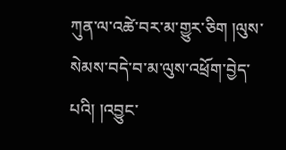ཀུན་ལ་འཚེ་བར་མ་གྱུར་ཅིག །ལུས་སེམས་བདེ་བ་མ་ལུས་འཕྲོག་བྱེད་པའི། །འབྱུང་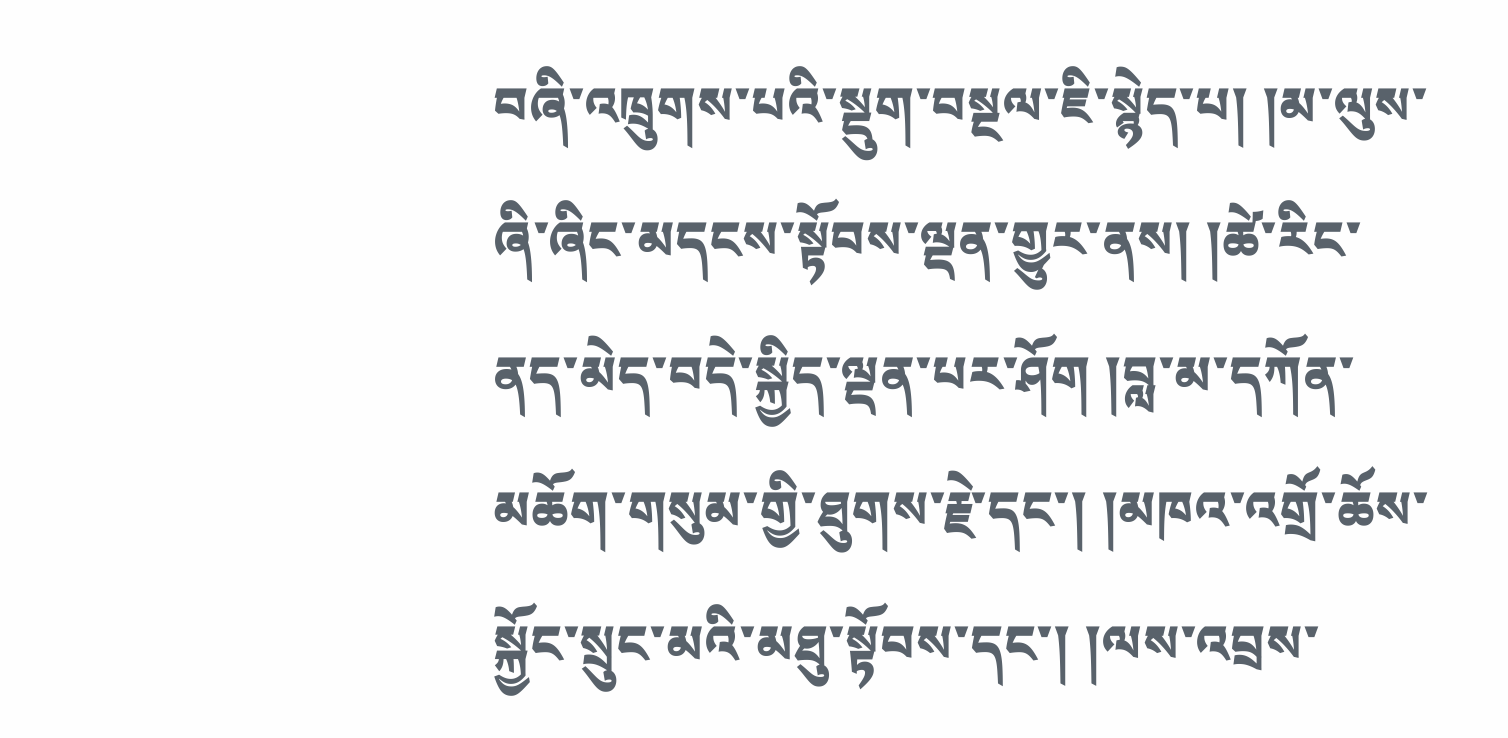བཞི་འཁྲུགས་པའི་སྡུག་བསྔལ་ཇི་སྙེད་པ། །མ་ལུས་ཞི་ཞིང་མདངས་སྟོབས་ལྡན་གྱུར་ནས། །ཚེ་རིང་ནད་མེད་བདེ་སྐྱིད་ལྡན་པར་ཤོག །བླ་མ་དཀོན་མཆོག་གསུམ་གྱི་ཐུགས་རྗེ་དང་། །མཁའ་འགྲོ་ཆོས་སྐྱོང་སྲུང་མའི་མཐུ་སྟོབས་དང་། །ལས་འབྲས་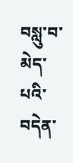བསླུ་བ་མེད་པའི་བདེན་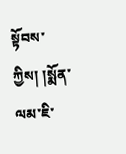སྟོབས་ཀྱིས། །སྨོན་ལམ་ཇི་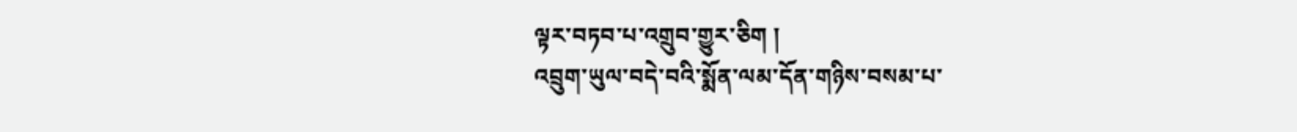ལྟར་བཏབ་པ་འགྲུབ་གྱུར་ཅིག །
འབྲུག་ཡུལ་བདེ་བའི་སྨོན་ལམ་དོན་གཉིས་བསམ་པ་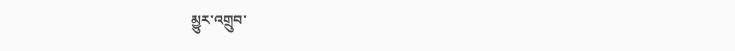མྱུར་འགྲུབ་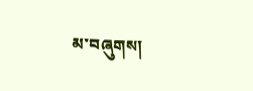མ་བཞུགས།